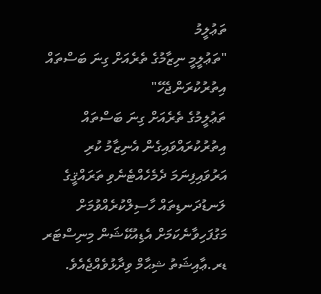ތަޢުލީމު
"ތަޢުލީމީ ނިޒާމުގެ ތެރެއަށް ގިނަ ބަސްތައް އިތުރުކުރަންޖެހޭ"
ތަޢުލީމުގެ ތެރެއަށް ގިނަ ބަސްތައް އިތުރުކުރައްވައިގެން އެނިޒާމު ކުރި އަރުވައިފިނަމަ ދެމެހެއްޓެނެވި ތަރައްޤީގެ ލަނޑުދަނޑިތައް ހާސިލްކުރެއްވުމަށް މަގުފަހިވާނެކަމަށް އެޑިއުކޭޝަން މިނިސްޓަރ ޑރ.ޢާއިޝަތު ޝިޙާމް ވިދާޅުވެއްޖެއެވެ.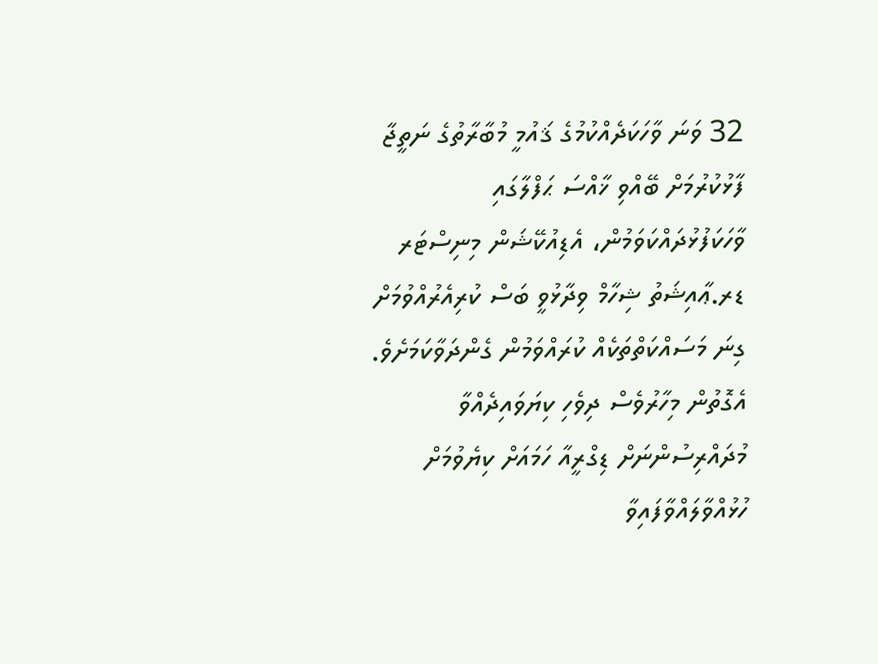32 ވަނަ ވާހަކަދެއްކުމުގެ ޤައުމީ މުބާރާތުގެ ނަތީޖާ ފާޅުކުރުމަށް ބޭއްވި ޚާއްސަ ޙަފްލާގައި ވާހަކަފުޅުދައްކަވަމުން، އެޑިއުކޭޝަން މިނިސްޓަރ ޑރ.ޢާއިޝަތު ޝިހާމް ވިދާޅުވީ ބަސް ކުރިއެރުއްވުމަށް ގިނަ މަސައްކަތްތަކެއް ކުރައްވަމުން ގެންދަވާކަމަށެވެ. އެގޮތުން މިހާރުވެސް ދިވެހި ކިޔަވައިދެއްވާ މުދައްރިސުންނަށް ޑިގްރީއާ ހަމައަށް ކިޔެވުމަށް ހުޅުއްވާލައްވާފައިވާ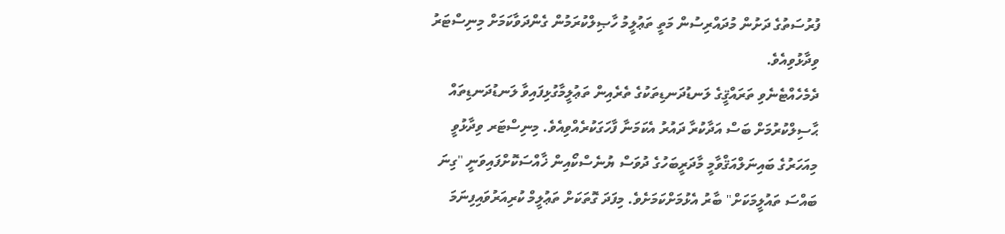ފުރުސަތުގެ ދަށުން މުދައްރިސުން މަތީ ތަޢުލީމު ހާޞިލްކުރަމުން ގެންދަވާކަމަށް މިނިސްޓަރު ވިދާޅުވިއެވެ.
ދެމެހެއްޓެނެވި ތަރައްޤީގެ ލަނޑުދަނޑިތަކުގެ ތެރެއިން ތަޢުލީމާގުޅިފައިވާ ލަނޑުދަނޑިތައް ޙާސިލްކުރުމަށް ބަސް އަދާކުރާ ދައުރު އެކަމަނާ ފާހަގަކުރެއްވިއެވެ. މިނިސްޓަރ ވިދާޅުވީ މިއަހަރުގެ ބައިނަލްއަޤްވާމީ މާދަރީބަހުގެ ދުވަސް ޔުނެސްކޯއިން ޚާއްސަކޮށްފައިވަނީ "ގިނަ ބައްސަ ތައުލީމަކަށް" ބާރު އެޅުމަށްކަމަށެވެ. މިފަދަ ގޮތަކަށް ތަޢުލީމް ކުރިއަރުވައިފިނަމަ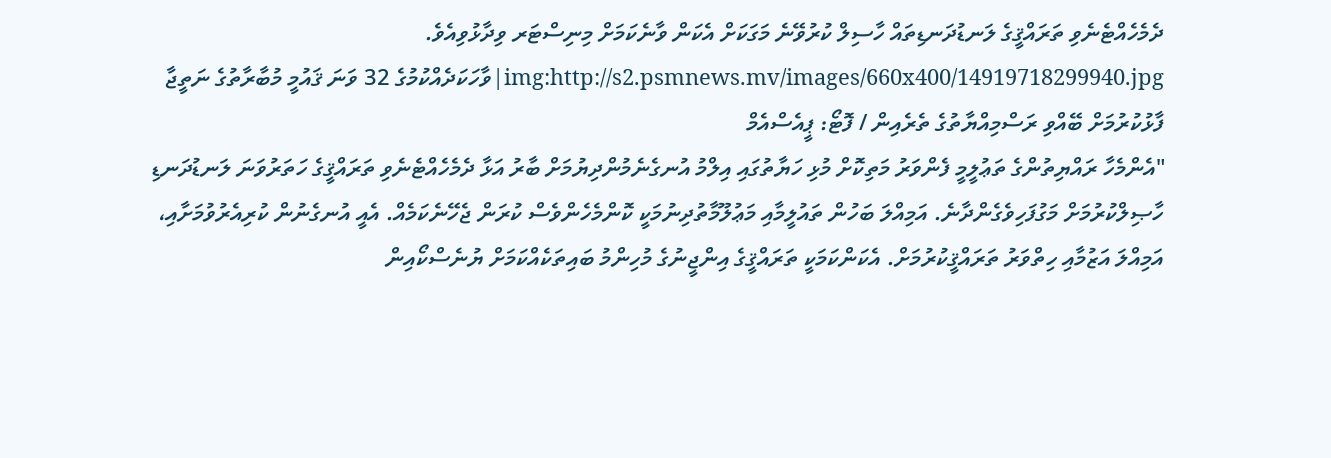ދެމެހެއްޓެނެވި ތަރައްޤީގެ ލަނޑުދަނޑިތައް ހާސިލް ކުރުވޭނެ މަގަކަށް އެކަން ވާނެކަމަށް މިނިސްޓަރ ވިދާޅުވިއެވެ.
img:http://s2.psmnews.mv/images/660x400/14919718299940.jpg|ވާހަކަދެއްކުމުގެ 32 ވަނަ ޤައުމީ މުބާރާތުގެ ނަތީޖާ ފާޅުކުރުމަށް ބޭއްވި ރަސްމިއްޔާތުގެ ތެރެއިން / ފޮޓޯ: ޕީއެސްއެމް
"އެންމެހާ ރައްޔިތުންގެ ތަޢުލީމީ ފެންވަރު މަތިކޮށް މުޅި ހަޔާތުގައި އިލްމު އުނގެނެމުންދިޔުމަށް ބާރު އަޅާ ދެމެހެއްޓެނެވި ތަރައްޤީގެ ހަތަރުވަނަ ލަނޑުދަނޑި ހާޞިލްކުރުމަށް މަގުފަހިވެގެންދާނެ. އަމިއްލަ ބަހުން ތައުލީމާއި މަޢުލޫމާތުދިނުމަކީ ކޮންމެހެންވެސް ކުރަން ޖެހޭނެކަމެއް. އެއީ އުނގެނުން ކުރިއެރުވުމަށާއި، އަމިއްލަ އަޒުމާއި ހިތްވަރު ތަރައްޤީކުރުމަށް. އެކަންކަމަކީ ތަރައްޤީގެ އިންޖީނުގެ މުހިންމު ބައިތަކެއްކަމަށް ޔުނެސްކޯއިން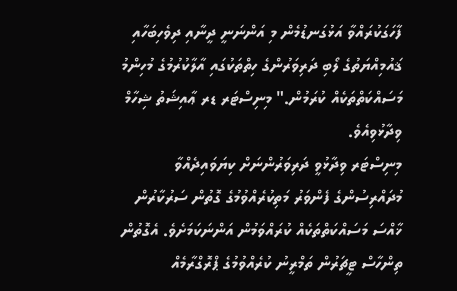ފާހަގަކުރައްވާ އަޅުގަނޑުމެން މި އަންނަނީ ދީނާއި ދިވެހިބަހާއި ޤައުމިއްޔަތުގެ ލޯބި ދަރިވަރުންގެ ހިތްތަކުގައި އާލާކުރުމުގެ މުހިންމު މަސައްކަތްތަކެއް ކުރަމުން." މިނިސްޓަރ ޑރ ޢާއިޝަތު ޝިހާމް ވިދާޅުވިއެވެ.
މިނިސްޓަރ ވިދާޅުވީ ދަރިވަރުންނަށް ކިޔަވައިދެއްވާ މުދައްރިސުންގެ ފެންވަރު މަތިކުރެއްވުމުގެ ގޮތުން ސަރުކާރުން ޚާއްސަ މަސައްކަތްތަކެއް ކުރައްވަމުން އަންނަކަމަށެވެ. އެގޮތުން ތިންހާސް ޓީޗަރުން ތަމްރީނު ކުރެއްވުމުގެ ޕްރޮގްރާމެއް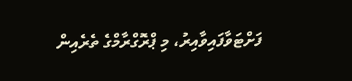ފަށްޓަވާފައިވާއިރު، މި ޕްރޮގްރާމްގެ ތެރެއިން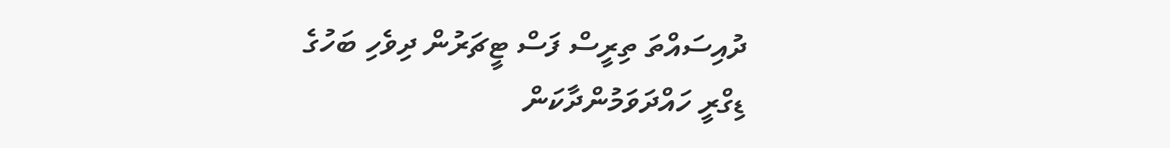ދުއިސައްތަ ތިރީސް ފަސް ޓީޗަރުން ދިވެހި ބަހުގެ ޑިގްރީ ހައްދަވަމުންދާކަން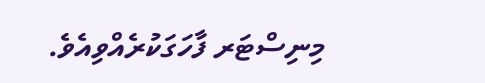މިނިސްޓަރ ފާހަގަކުރެއްވިއެވެ.